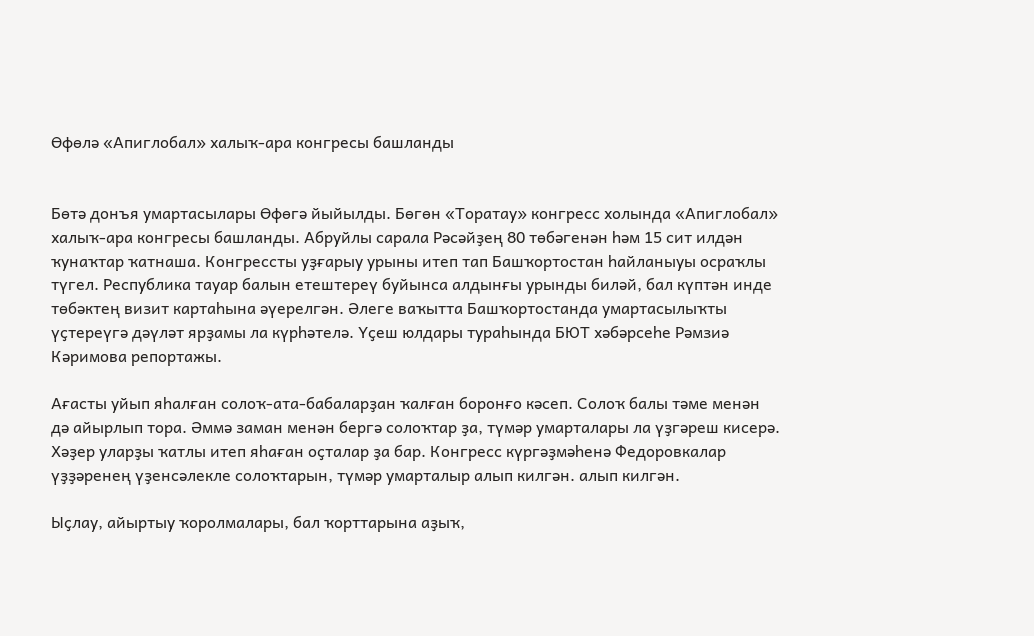Өфөлә «Апиглобал» халыҡ-ара конгресы башланды


Бөтә донъя умартасылары Өфөгә йыйылды. Бөгөн «Торатау» конгресс холында «Апиглобал» халыҡ-ара конгресы башланды. Абруйлы сарала Рәсәйҙең 80 төбәгенән һәм 15 сит илдән ҡунаҡтар ҡатнаша. Конгрессты уҙғарыу урыны итеп тап Башҡортостан һайланыуы осраҡлы түгел. Республика тауар балын етештереү буйынса алдынғы урынды биләй, бал күптән инде төбәктең визит картаһына әүерелгән. Әлеге ваҡытта Башҡортостанда умартасылыҡты үҫтереүгә дәүләт ярҙамы ла күрһәтелә. Үҫеш юлдары тураһында БЮТ хәбәрсеһе Рәмзиә Кәримова репортажы.

Ағасты уйып яһалған солоҡ-ата-бабаларҙан ҡалған боронғо кәсеп. Солоҡ балы тәме менән дә айырлып тора. Әммә заман менән бергә солоҡтар ҙа, түмәр умарталары ла үҙгәреш кисерә. Хәҙер уларҙы ҡатлы итеп яһаған оҫталар ҙа бар. Конгресс күргәҙмәһенә Федоровкалар үҙҙәренең үҙенсәлекле солоҡтарын, түмәр умарталыр алып килгән. алып килгән.

Ыҫлау, айыртыу ҡоролмалары, бал ҡорттарына аҙыҡ,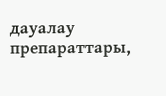дауалау препараттары,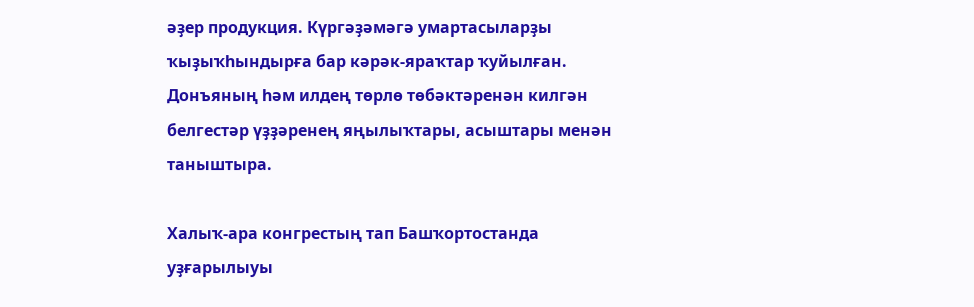әҙер продукция. Күргәҙәмәгә умартасыларҙы ҡыҙыҡһындырға бар кәрәк-яраҡтар ҡуйылған. Донъяның һәм илдең төрлө төбәктәренән килгән белгестәр үҙҙәренең яңылыҡтары, асыштары менән таныштыра.

Халыҡ-ара конгрестың тап Башҡортостанда уҙғарылыуы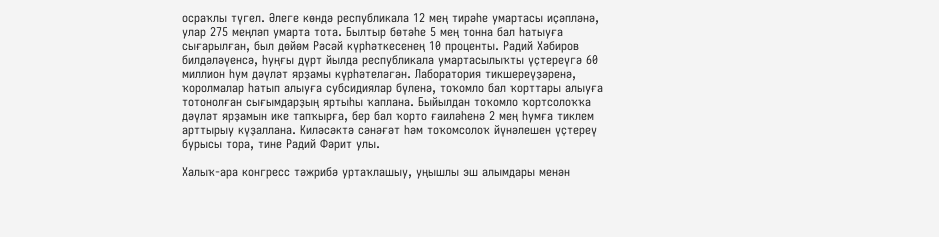осраҡлы түгел. Әлеге көндә республикала 12 мең тирәһе умартасы иҫәпләнә, улар 275 меңләп умарта тота. Былтыр бөтәһе 5 мең тонна бал һатыуға сығарылған, был дөйөм Рәсәй күрһәткесенең 10 проценты. Радий Хәбиров билдәләүенсә, һуңғы дүрт йылда республикала умартасылыҡты үҫтереүгә 60 миллион һум дәүләт ярҙамы күрһәтеләгән. Лаборатория тикшереүҙәренә, ҡоролмалар һатып алыуға субсидиялар бүленә, тоҡомло бал ҡорттары алыуға тотонолған сығымдарҙың яртыһы ҡаплана. Быйылдан тоҡомло ҡортсолоҡҡа дәүләт ярҙамын ике тапҡырға, бер бал ҡорто ғаиләһенә 2 мең һумға тиклем арттырыу күҙаллана. Киләсәктә сәнәғәт һәм тоҡомсолоҡ йүнәлешен үҫтереү бурысы тора, тине Радий Фәрит улы.

Халыҡ-ара конгресс тәжрибә уртаҡлашыу, уңышлы эш алымдары менән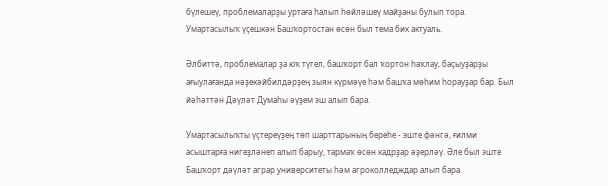бүлешеү, проблемаларҙы уртаға һалып һөйләшеү майҙаны булып тора. Умартасылыҡ үҫешкән Башҡортостан өсөн был тема бик актуаль.

Әлбиттә, проблемалар ҙа юҡ түгел, башҡорт бал ҡортон һаҡлау, баҫыуҙарҙы ағыулағанда нәҙекәйбилдәрҙең зыян күрмәүе һәм башҡа мөһим һорауҙар бар. Был йәһәттән Дәүләт Думаһы әүҙем эш алып бара.

Умартасылыҡты үҫтереүҙең төп шарттарының береһе - эште фәнгә, ғилми асыштарға нигеҙләнеп алып барыу, тармаҡ өсөн кадрҙар әҙерләү. Әле был эште Башҡорт дәүләт аграр университеты һәм агроколледждар алып бара.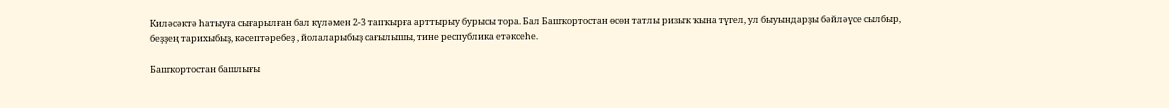Киләсәктә һатыуға сығарылған бал күләмен 2-3 тапҡырға арттырыу бурысы тора. Бал Башҡортостан өсөн татлы ризыҡ ҡына түгел, ул быуындарҙы бәйләүсе сылбыр, беҙҙең тарихыбыҙ, кәсептәребеҙ , йолаларыбыҙ сағылышы, тине республика етәксеһе.

Башҡортостан башлығы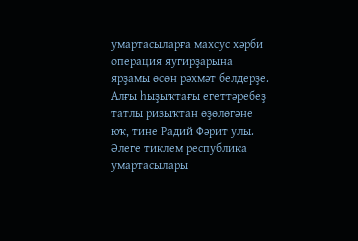умартасыларға махсус хәрби операция яугирҙарына ярҙамы өсөн рәхмәт белдерҙе. Алғы һыҙыҡтағы егеттәребеҙ татлы ризыҡтан өҙөлөгәне юҡ, тине Радий Фәрит улы. Әлеге тиклем республика умартасылары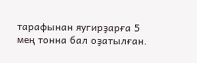тарафынан яугирҙарға 5 мең тонна бал оҙатылған.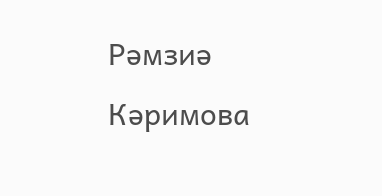Рәмзиә Кәримова